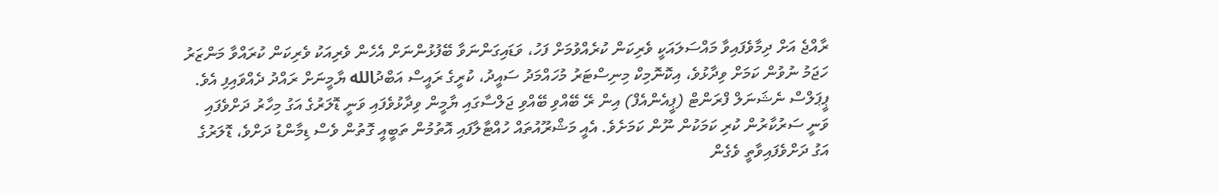ރާއްޖެ އަށް ދިމާވެފައިވާ މައްސަލައަކީ ވެރިކަން ކުރެއްވުމަށް ފަހު، ވަޑައިގަންނަވާ ބޭފުޅުންނަށް އެހެން ވެރިއަކު ވެރިކަން ކުރައްވާ މަންޒަރު ހަޖަމު ނުވުން ކަމަށް ވިދާޅުވެ، އިކޮނޮމިކް މިނިސްޓަރު މުހައްމަދު ސައީދު، ކުރީގެ ރައީސް އަބްދުالله ޔާމީނަށް ރައްދު ދެއްވައިފި އެވެ.
ޕީޕަލްސް ނެޝަނަލް ފްރަންޓް (ޕީއެންއެފް) އިން ރޭ ބޭއްވި ބޭއްވި ޖަލްސާގައި ޔާމީން ވިދާޅުވެފައި ވަނީ ޑޮލަރުގެ އަގު މިހާރު ދަށްވެފައި ވަނީ ސަރުކާރުން ކުރި ކަމަކުން ނޫން ކަމަށެވެ. އެއީ މަޝްރޫއުތައް ހުއްޓާލާފައި އޮތުމުން ތަބީއީ ގޮތުން ވެސް ޑިމާންޑު ދަށްވެ، ޑޮލަރުގެ އަގު ދަށްވެފައިވާތީ ވެގެން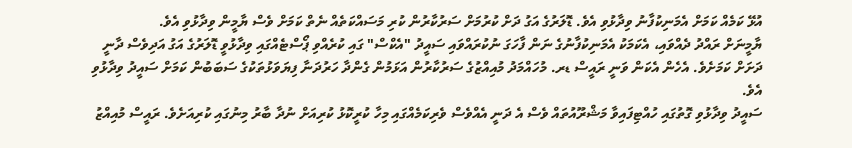އުޅޭ ކަމެއް ކަމަށް އެމަނިކުފާނު ވިދާޅުވި އެވެ. ޑޮލަރުގެ އަގު ދަށް ކުރުމަށް ސަރުކާރުން ކުރި މަސައްކަތެއް ނެތް ކަމަށް ވެސް ޔާމީން ވިދާޅުވި އެވެ.
ޔާމީނަށް ރައްދު ދެއްވައި، އެކަމަކު އެމަނިކުފާނުގެ ނަން ފާހަގަ ނުކުރައްވައި ސައީދު "އެކްސް" ގައި ކުރެއްވި ޕޯސްޓެއްގައި ވިދާޅުވީ ޑޮލަރުގެ އަގު އަދިވެސް ދާނީ ދަށަށް ކަމަށެވެ. އެހެން އެކަން ވަނީ ރައީސް ޑރ. މުހައްމަދު މުއިއްޒުގެ ސަރުކާރުން އަޅަމުން ގެންދާ ހަރުދަނާ ފިޔަވަޅުތަކުގެ ސަބަބުން ކަމަށް ސައީދު ވިދާޅުވި އެވެ.
ސައީދު ވިދާޅުވި ގޮތުގައި ހުއްޓިފައިވާ މަޝްރޫއުތައް ވެސް އެ ދަނީ އެއްވެސް ވެރިކަމެއްގައި މިހާ ކުރީކޮޅު ކުރިއަށް ނުދާ ބާރު މިނުގައި ކުރިއަށެވެ. ރައީސް މުއިއްޒު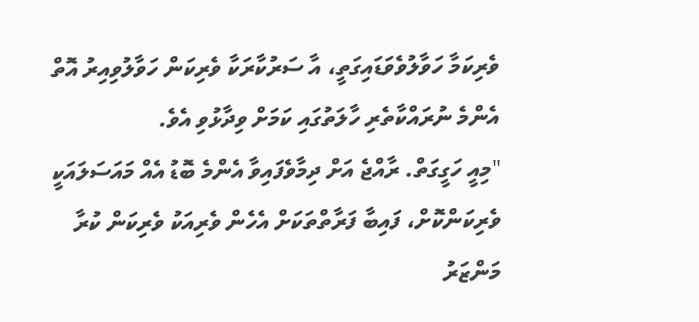ވެރިކަމާ ހަވާލުވެވަޑައިގަތީ، އާ ސަރުކާރަކާ ވެރިކަން ހަވާލުވިއިރު އޮތް އެންމެ ނުރައްކާތެރި ހާލަތުގައި ކަމަށް ވިދާޅުވި އެވެ.
"މިއީ ހަގީގަތް. ރާއްޖެ އަށް ދިމާވެފައިވާ އެންމެ ބޮޑު އެއް މައަސަލައަކީ ވެރިކަންކޮށް، ފައިބާ ފަރާތްތަކަށް އެހެން ވެރިއަކު ވެރިކަން ކުރާ މަންޒަރު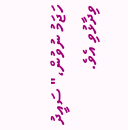ހަޖަމު ނުވުން،" ސައީދު ވިދާޅުވި އެވެ.